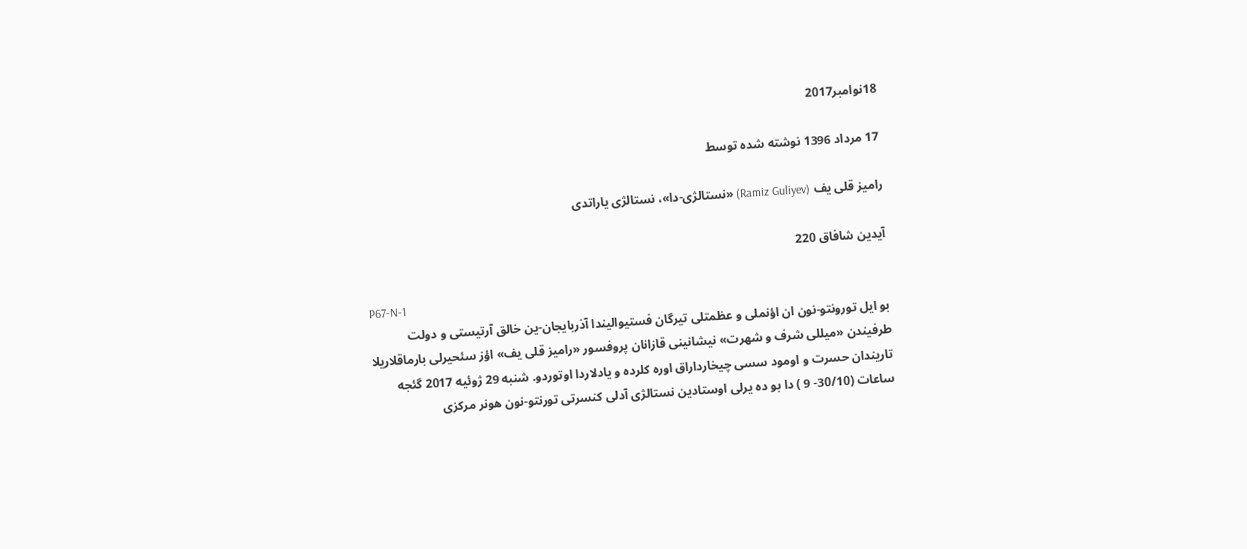18نوامبر2017

17 مرداد 1396 نوشته شده توسط

رامیز قلی یف (Ramiz Guliyev) «نستالژی-دا»، نستالژی یاراتدی

آیدین شافاق 220

P67-N-1
بو ایل تورونتو-نون ان اؤنملی و عظمتلی تیرگان فستیوالیندا آذربایجان-ین خالق آرتیستی و دولت طرفیندن «میللی شرف و شهرت» نیشانینی قازانان پروفسور «رامیز قلی یف» اؤز سئحیرلی بارماقلاریلا تاریندان حسرت و اومود سسی چیخارداراق اوره کلرده و یادلاردا اوتوردو. شنبه 29 ژوئیه 2017 گئجه ساعات (30/10- 9 ) دا بو ده یرلی اوستادین نستالژی آدلی کنسرتی تورنتو-نون هونر مرکزی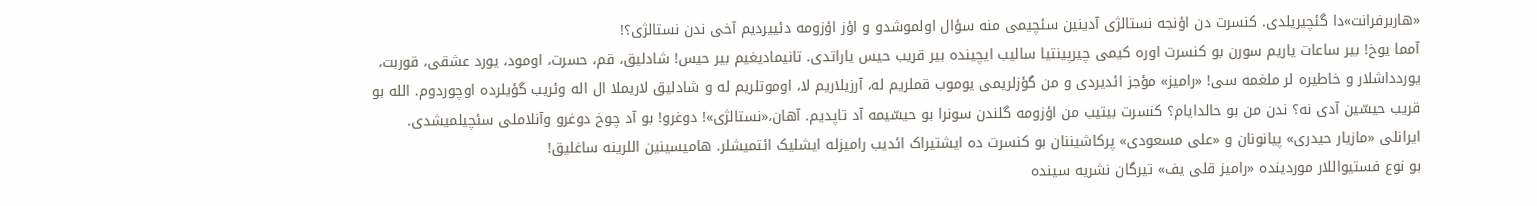«هاربرفرانت»دا گئچیریلدی. کنسرت دن اؤنجه نستالژی آدینین سئچیمی منه سؤال اولموشدو و اؤز اؤزومه دئییردیم آخی ندن نستالژی؟!
آمما یوخ! بیر ساعات یاریم سورن بو کنسرت اوره کیمی چیرپینتیا سالیب ایچینده بیر قریب حیس یاراتدی. تانیمادیغیم بیر حیس! شادلیق، قم، حسرت، اومود، یورد عشقی، قوربت، یوردداشلار و خاطیره لر ملغمه سی! «رامیز» مؤجز ائدیردی و من گؤزلریمی یوموب قملریم له، آرزیلاریم لا، اوموتلریم له و شادلیق لاریملا ال اله وئریب گؤیلرده اوچوردوم. الله بو قریب حیسّین آدی نه؟ ندن من بو حالدایام؟ کنسرت بیتیب من اؤزومه گلندن سونرا بو حیسّیمه آد تاپدیم. آهان،«نستالژی»! دوغرو! بو آد چوخ دوغرو وآنلاملی سئچیلمیشدی.
ایرانلی «مازیار حیدری» پیانونان و «علی مسعودی» پرکاشیننان بو کنسرت ده ایشتیراک ائدیب رامیزله ایشلیک ائتمیشلر. هامیسینین اللرینه ساغلیق!
بو نوع فستیواللار موردینده «رامیز قلی یف» تیرگان نشریه سینده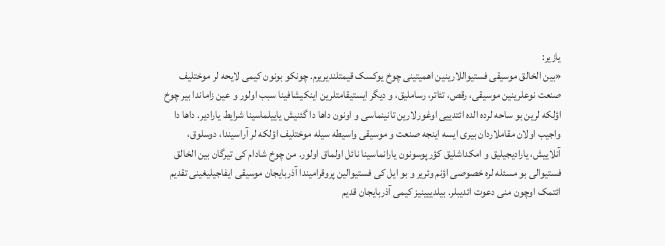یازیر:
«بین الخالق موسیقی فستیواللارینین اهمیتینی چوخ یوکسک قیمتلندیریرم. چونکو بونون کیمی لایحه لر موختلیف صنعت نوعلرینین موسیقی، رقص، تئاتر، رساملیق، و دیگر ایستیقامتلرین اینکیشافینا سبب اولور و عین زاماندا بیر چوخ اؤلکه لرین بو ساحه لرده الده ائتدییی اوغورلارین تانینماسی و اونون داها دا گئنیش یاییلماسینا شرایط یارادیر. داها دا واجیب اولان مقاملاردان بیری ایسه اینجه صنعت و موسیقی واسیطه سیله موختلیف اؤلکه لر آراسیندا، دوسلوق، آنلاییش، یارادیجیلیق و امکداشلیق کؤرپوسونون یارانماسینا نائل اولماق اولور. من چوخ شادام کی تیرگان بین الخالق فستیوالی بو مسئله لره خصوصی اؤنم وئریر و بو ایل کی فستیوالین پروقرامیندا آذربایجان موسیقی ایفاجیلیغینی تقدیم ائتمک اوچون منی دعوت ائدیبلر. بیلدییینیز کیمی آذربایجان قدیم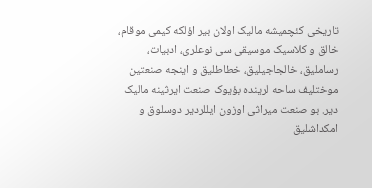تاریخی کئچمیشه مالیک اولان بیر اؤلکه کیمی موقام، خالق و کلاسیک موسیقی سی نوعلری، ادبیات، رساملیق، خالجاجیلیق، خطاطلیق و اینجه صنعتین موختلیف ساحه لرینده بؤیوک صنعت ایرثینه مالیک دیر. بو صنعت میراثی اوزون ایللردیر دوسلوق و امکداشلیق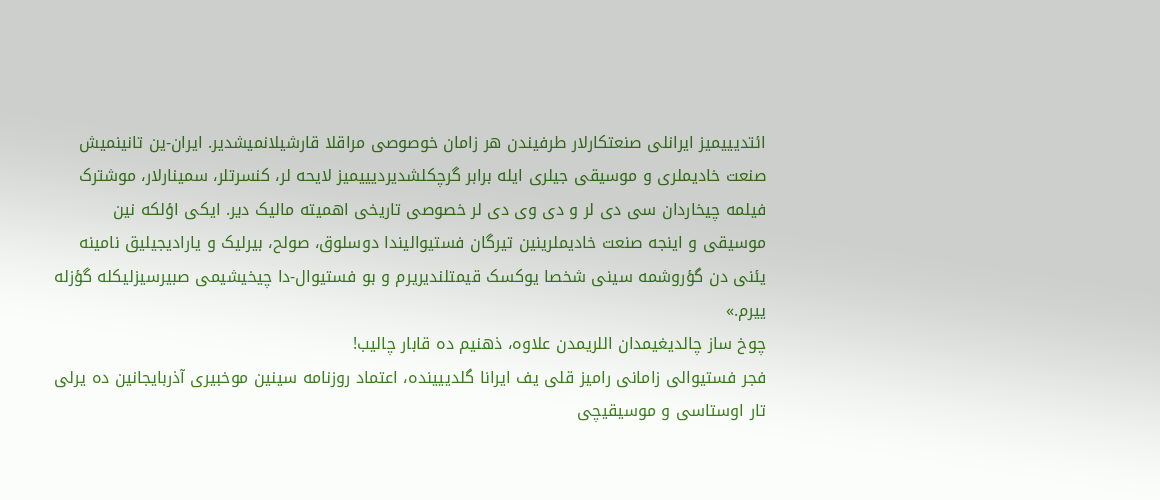ائتدیییمیز ایرانلی صنعتکارلار طرفیندن هر زامان خوصوصی مراقلا قارشیلانمیشدیر. ایران-ین تانینمیش صنعت خادیملری و موسیقی جیلری ایله برابر گرچکلشدیردیییمیز لایحه لر، کنسرتلر، سمینارلار، موشترک فیلمه چیخاردان سی دی لر و دی وی دی لر خصوصی تاریخی اهمیته مالیک دیر. ایکی اؤلکه نین موسیقی و اینجه صنعت خادیملرینین تیرگان فستیوالیندا دوسلوق، صولح، بیرلیک و یارادیجیلیق نامینه یئنی دن گؤروشمه سینی شخصا یوکسک قیمتلندیریرم و بو فستیوال-دا چیخیشیمی صبیرسیزلیکله گؤزله ییرم.»
چوخ ساز چالدیغیمدان اللریمدن علاوه، ذهنیم ده قابار چالیب!
فجر فستیوالی زامانی رامیز قلی یف ایرانا گلدییینده، اعتماد روزنامه سینین موخبیری آذربایجانین ده یرلی تار اوستاسی و موسیقیچی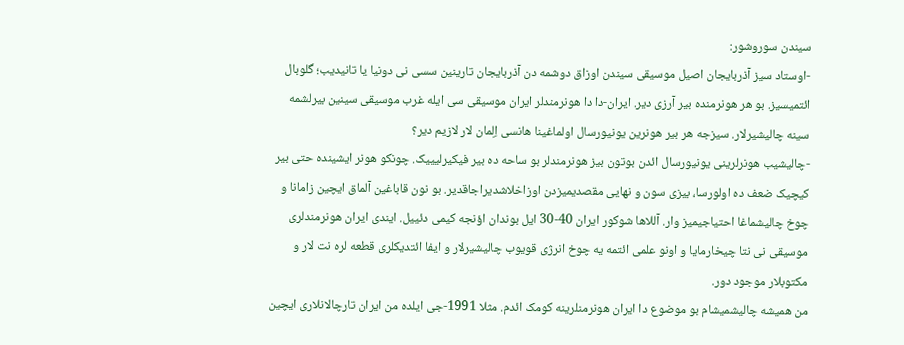سیندن سوروشور:
-اوستاد سیز آذربایجان اصیل موسیقی سیندن اوزاق دوشمه دن آذربایجان تارینین سسی نی دونیا یا تانیدیب؛ گلوبال ائتمیسیز. بو هر هونرمنده بیر آرزی دیر. ایران-دا دا هونرمندلر ایران موسیقی سی ایله غرب موسیقی سینین بیرلشمه سینه چالیشیرلار. سیزجه هر بیر هونرین یونیورسال اولماغینا هانسی اِلِمان لار لازیم دیر؟
-چالیشیب هونرلرینی یونیورسال ائدن بوتون بیز هونرمندلر بو ساحه ده بیر فیکیرلیییک. چونکو هونر ایشینده حتی بیر کیچیک ضعف ده اولورسا، بیزی سون و نهایی مقصدیمیزدن اوزاخلاشدیراجاقدیر. بو نون قاباغین آلماق ایچین زامانا و چوخ چالیشماغا احتیاجیمیز وار. آللاها شوکور ایران 40-30 ایل بوندان اؤنجه کیمی دئییل. ایندی ایران هونرمندلری موسیقی نی نتا چیخارمایا و اونو علمی ائتمه یه چوخ انرژی قویوب چالیشیرلار و ایفا ائتدیکلری قطعه لره نت لار و مکتوبلار موجود دور.
من همیشه چالیشمیشام بو موضوع دا ایران هونرمنلرینه کومک ائدم. مثلا 1991-جی ایلده من ایران تارچالانلاری ایچین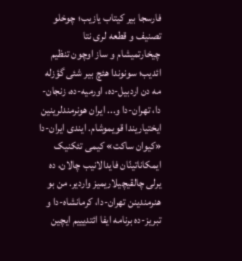فارسجا بیر کیتاب یازیب؛ چوخلو تصنیف و قطعه لری نتا چیخارتمیشام و ساز اوچون تنظیم ائدیب؛ سونوندا هئچ بیر شئی گؤزله مه دن اردبیل-ده، اورمیه-ده، زنجان-دا، تهران-دا و... ایران هونرمندلرینین ایختیاریندا قویموشام. ایندی ایران-دا «کیوان ساکت» کیمی تئکنیک ایمکاناتینّان فایدالانیب چالان، ده یرلی چالقیچیلاریمیز واردیر. من بو هنرمندینن تهران-دا، کرمانشاه-دا و تبریز-ده برنامه ایفا ائتدیییم ایچین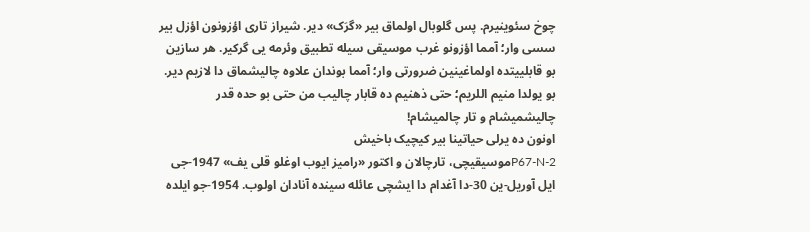چوخ سئوینیرم. پس گلوبال اولماق بیر «گرَک» دیر. شیراز تاری اؤزونون اؤزل بیر سسی وار؛ آمما اؤزونو غرب موسیقی سیله تطبیق وئرمه یی گرکیر. هر سازین بو قابلییتده اولماغینین ضرورتی وار؛ آمما بوندان علاوه چالیشماق دا لازیم دیر. بو یولدا منیم اللریم؛ حتی ذهنیم ده قابار چالیب من حتی بو حده قدر چالیشمیشام و تار چالمیشام!
اونون ده یرلی حیاتینا بیر کیچیک باخیش
P67-N-2موسیقیچی، تارچالان و اکتور «رامیز ایوب اوغلو قلی یف» 1947-جی ایل آوریل-ین 30-دا آغدام دا ایشچی عائله سینده آنادان اولوب. 1954-جو ایلده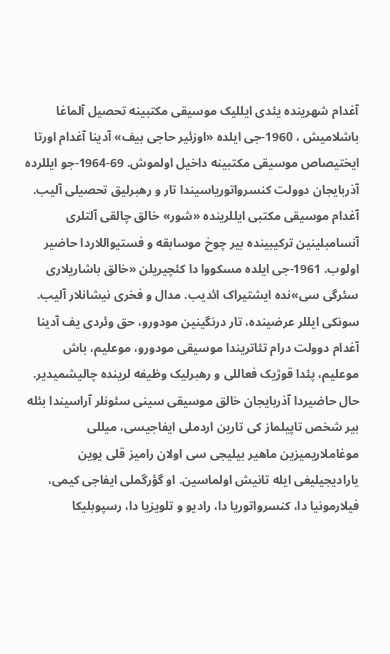آغدام شهرینده یئدی ایللیک موسیقی مکتبینه تحصیل آلماغا باشلامیش ، 1960-جی ایلده «اوزئیر حاجی بیف» آدینا آغدام اورتا ایختیصاص موسیقی مکتبینه داخیل اولموش. 69-1964-جو ایللرده آذربایجان دوولت کنسرواتوریاسیندا تار و رهبرلیق تحصیلی آلیب. آغدام موسیقی مکتبی ایللرینده «شور» خالق چالقی آلتلری آنسامبلینین ترکیبینده بیر چوخ موسابقه و فستیواللاردا حاضیر اولوب. 1961-جی ایلده مسکووا دا کئچیریلن «خالق باشاریلاری سئرگی سی»نده ایشتیراک ائدیب. مدال و فخری نیشانلار آلیب. سونکی ایللر عرضینده، تار درنگینین مودورو، حق وئردی یف آدینا آغدام دوولت درام تئاتریندا موسیقی مودورو، موعلیم، باش موعلیم، پئدا قوژیک فعاللی و رهبرلیک وظیفه لرینده چالیشمیدیر. حال حاضیردا آذربایجان خالق موسیقی سینی سئونلر آراسیندا بئله بیر شخص تاپیلماز کی تارین اردملی ایفاجیسی، میللی موغاملاریمیزین ماهیر بیلیجی سی اولان رامیز قلی یوین یارادیجیلیغی ایله تانیش اولماسین. او گؤرگملی ایفاجی کیمی، فیلارمونیا دا، کنسرواتوریا دا، رادیو و تلویزیا دا، رسپوبلیکا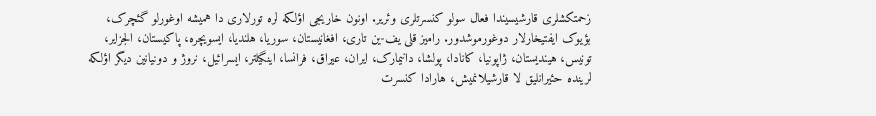زحمتکشلری قارشیسیندا فعال سولو کنسرتلری وئریر. اونون خاریجی اؤلکه لره تورلاری دا همیشه اوغورلو گئچرک، بؤیوک ایفتیخارلار دوغورموشدور. رامیز قلی یف-ین تاری، افغانیستان، سوریا، هلندیا، ایسویچره، پاکیستان، الجزایر، تونیس، هیندیستان، ژاپونیا، کانادا، پولشا، دانیمارک، ایران، عیراق، فرانسا، اینگیلتر، ایسرائیل، نروژ و دونیانین دیگر اؤلکه لرینده حئیرانلیق لا قارشیلانمیش، هارادا کنسرت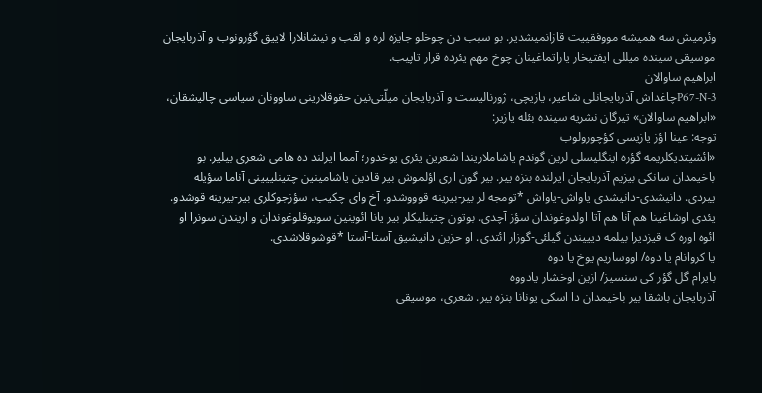وئرمیش سه همیشه مووفقییت قازانمیشدیر. بو سبب دن چوخلو جایزه لره و لقب و نیشانلارا لاییق گؤرونوب و آذربایجان موسیقی سینده میللی ایفتیخار یاراتماغینان چوخ مهم یئرده قرار تاپیب.
ابراهیم ساوالان
P67-N-3چاغداش آذربايجانلی شاعير، يازيچی، ژورناليست و آذربایجان میلّتی‌نین حقوقلارینی ساوونان سیاسی چالیشقان، «ابراهیم ساوالان» تیرگان نشریه سینده بئله یازیر:
توجه: عینا اؤز یازیسی کؤچورولوب
«ائشیتدیکلریمه گؤره اینگلیسلی لرین گوندم یاشاملاریندا شعرین یئری یوخدور؛ آمما ایرلند ده هامی شعری بیلیر. بو باخیمدان سانکی بیزیم آذربایجان ایرلنده بنزه ییر. بیر گون اری اؤلموش بیر قادین یاشامینین چتینلییینی آناما سؤیله ییردی. دانیشدی-دانیشدی یاواش-یاواش *تومجه لر بیر-بیرینه قوووشدو. آخ وای چکیب، سؤزجوکلری بیر-بیرینه قوشدو. یئدی اوشاغینا هم آنا هم آتا اولدوغوندان سؤز آچدی. بوتون چتینلیکلر بیر یانا ائوینین سویوقلوغوندان و اریندن سونرا او ائوه اوره ک قیزدیرا بیلمه دیییندن گیلئی-گوزار ائتدی. او حزین دانیشیق آستا-آستا *قوشوقلاشدی.
یا کروانام یا دوه/ اووساریم یوخ یا دوه
بایرام گل گؤر کی سنسیز/ ازین اوخشار یادووه
آذربایجان باشقا بیر باخیمدان دا اسکی یونانا بنزه ییر. شعری، موسیقی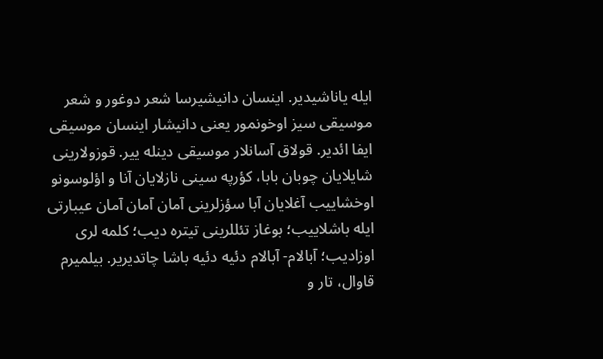ایله یاناشیدیر. اینسان دانیشیرسا شعر دوغور و شعر موسیقی سیز اوخونمور یعنی دانیشار اینسان موسیقی ایفا ائدیر. قولاق آسانلار موسیقی دینله ییر. قوزولارینی شایلایان چوبان بابا، کؤرپه سینی نازلایان آنا و اؤلوسونو اوخشاییب آغلایان آبا سؤزلرینی آمان آمان آمان عیبارتی ایله باشلاییب؛ بوغاز تئللرینی تیتره دیب؛ کلمه لری اوزادیب؛ آبالام- آبالام دئیه دئیه باشا چاتدیریر. بیلمیرم قاوال، تار و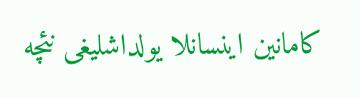کامانین اینسانلا یولداشلیغی نئچه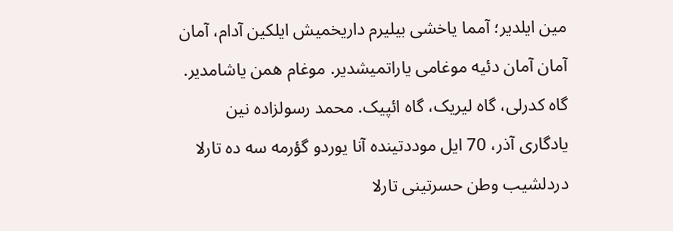مین ایلدیر؛ آمما یاخشی بیلیرم داریخمیش ایلکین آدام، آمان آمان آمان دئیه موغامی یاراتمیشدیر. موغام همن یاشامدیر. گاه کدرلی، گاه لیریک، گاه ائپیک. محمد رسولزاده نین یادگاری آذر، 70 ایل موددتینده آنا یوردو گؤرمه سه ده تارلا دردلشیب وطن حسرتینی تارلا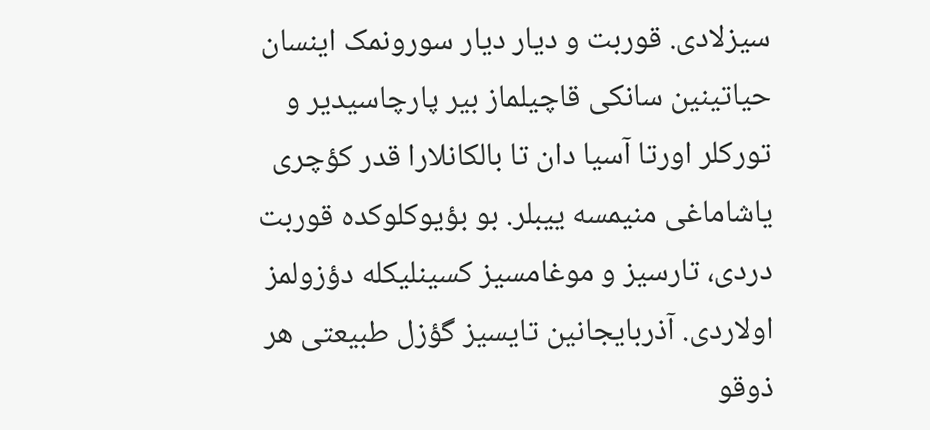سیزلادی. قوربت و دیار دیار سورونمک اینسان حیاتینین سانکی قاچیلماز بیر پارچاسیدیر و تورکلر اورتا آسیا دان تا بالکانلارا قدر کؤچری یاشاماغی منیمسه ییبلر. بو بؤیوکلوکده قوربت دردی، تارسیز و موغامسیز کسینلیکله دؤزولمز اولاردی. آذربایجانین تایسیز گؤزل طبیعتی هر ذوقو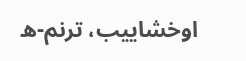اوخشاییب، ترنم-ه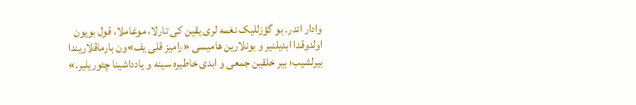وادار ائدر. بو گؤزللیک نغمه لری یقین کی تارلا، موغاملا، قول بویون اولدوقدا ابدیلنیر و بونلارین هامیسی «رامیز قلی یف»ون بارماقلاریندا بیرلشیب؛ بیر خلقین جمعی و ابدی خاطیره سینه و یادداشینا چئوریلیر.»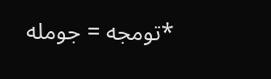*تومجه = جومله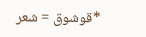*قوشوق = شعر